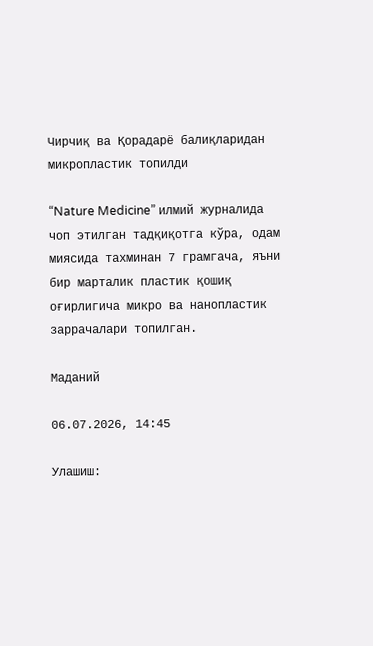Чирчиқ ва Қорадарё балиқларидан микропластик топилди

“Nature Medicine” илмий журналида чоп этилган тадқиқотга кўра, одам миясида тахминан 7 грамгача, яъни бир марталик пластик қошиқ оғирлигича микро ва нанопластик заррачалари топилган.

Маданий

06.07.2026, 14:45

Улашиш: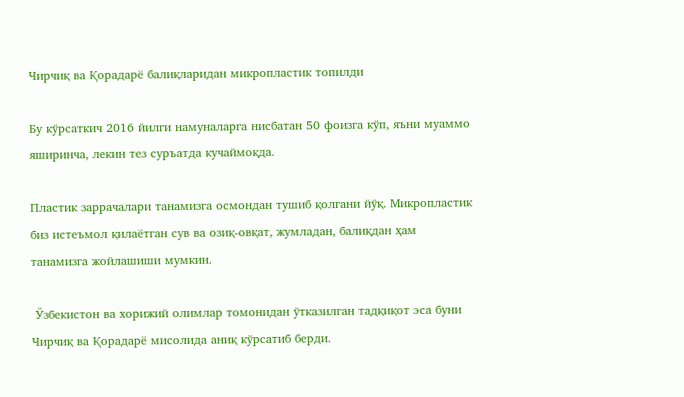Чирчиқ ва Қорадарё балиқларидан микропластик топилди

Бу кўрсаткич 2016 йилги намуналарга нисбатан 50 фоизга кўп, яъни муаммо яширинча, лекин тез суръатда кучаймоқда.

Пластик заррачалари танамизга осмондан тушиб қолгани йўқ. Микропластик биз истеъмол қилаётган сув ва озиқ-овқат, жумладан, балиқдан ҳам танамизга жойлашиши мумкин.

 Ўзбекистон ва хорижий олимлар томонидан ўтказилган тадқиқот эса буни Чирчиқ ва Қорадарё мисолида аниқ кўрсатиб берди.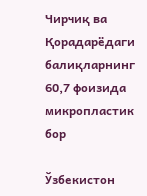Чирчиқ ва Қорадарёдаги балиқларнинг 60,7 фоизида микропластик бор

Ўзбекистон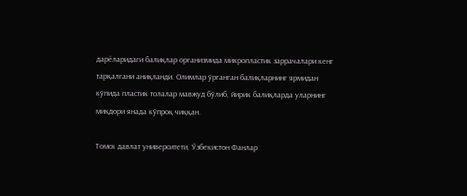дарёларидаги балиқлар организмида микропластик заррачалари кенг тарқалгани аниқланди. Олимлар ўрганган балиқларнинг ярмидан кўпида пластик толалар мавжуд бўлиб, йирик балиқларда уларнинг миқдори янада кўпроқ чиққан.

Tомск давлат университети, Ўзбекистон Фанлар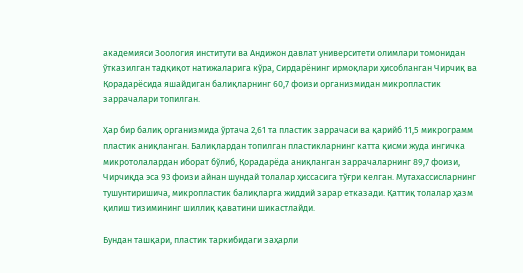академияси Зоология институти ва Андижон давлат университети олимлари томонидан ўтказилган тадқиқот натижаларига кўра, Сирдарёнинг ирмоқлари ҳисобланган Чирчиқ ва Қорадарёсида яшайдиган балиқларнинг 60,7 фоизи организмидан микропластик заррачалари топилган.

Ҳар бир балиқ организмида ўртача 2,61 та пластик заррачаси ва қарийб 11,5 микрограмм пластик аниқланган. Балиқлардан топилган пластикларнинг катта қисми жуда ингичка микротолалардан иборат бўлиб, Қорадарёда аниқланган заррачаларнинг 89,7 фоизи, Чирчиқда эса 93 фоизи айнан шундай толалар ҳиссасига тўғри келган. Мутахассисларнинг тушунтиришича, микропластик балиқларга жиддий зарар етказади. Қаттиқ толалар ҳазм қилиш тизимининг шиллиқ қаватини шикастлайди.

Бундан ташқари, пластик таркибидаги заҳарли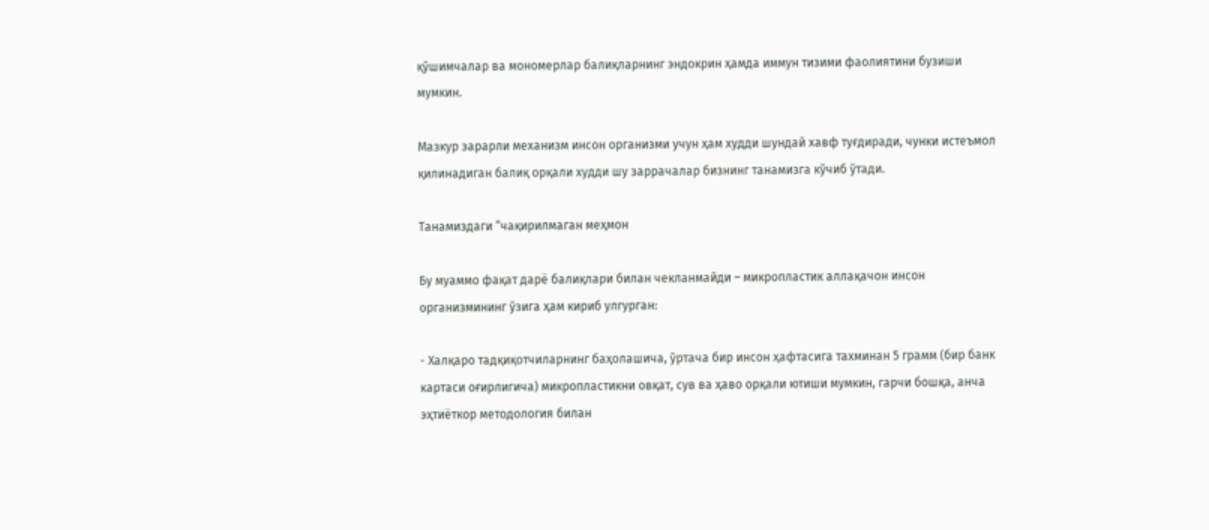қўшимчалар ва мономерлар балиқларнинг эндокрин ҳамда иммун тизими фаолиятини бузиши мумкин.

Мазкур зарарли механизм инсон организми учун ҳам худди шундай хавф туғдиради, чунки истеъмол қилинадиган балиқ орқали худди шу заррачалар бизнинг танамизга кўчиб ўтади.

Танамиздаги “чақирилмаган меҳмон

Бу муаммо фақат дарё балиқлари билан чекланмайди – микропластик аллақачон инсон организмининг ўзига ҳам кириб улгурган:

- Халқаро тадқиқотчиларнинг баҳолашича, ўртача бир инсон ҳафтасига тахминан 5 грамм (бир банк картаси оғирлигича) микропластикни овқат, сув ва ҳаво орқали ютиши мумкин, гарчи бошқа, анча эҳтиёткор методология билан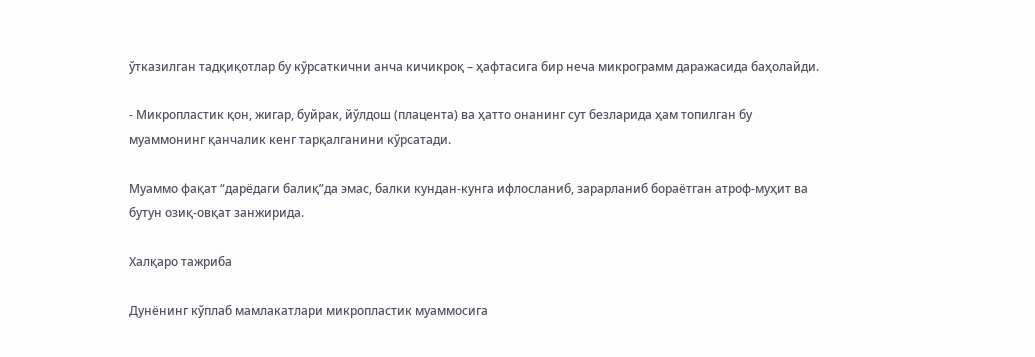ўтказилган тадқиқотлар бу кўрсаткични анча кичикроқ – ҳафтасига бир неча микрограмм даражасида баҳолайди.

- Микропластик қон, жигар, буйрак, йўлдош (плацента) ва ҳатто онанинг сут безларида ҳам топилган бу муаммонинг қанчалик кенг тарқалганини кўрсатади.

Муаммо фақат “дарёдаги балиқ”да эмас, балки кундан-кунга ифлосланиб, зарарланиб бораётган атроф-муҳит ва бутун озиқ-овқат занжирида.

Халқаро тажриба

Дунёнинг кўплаб мамлакатлари микропластик муаммосига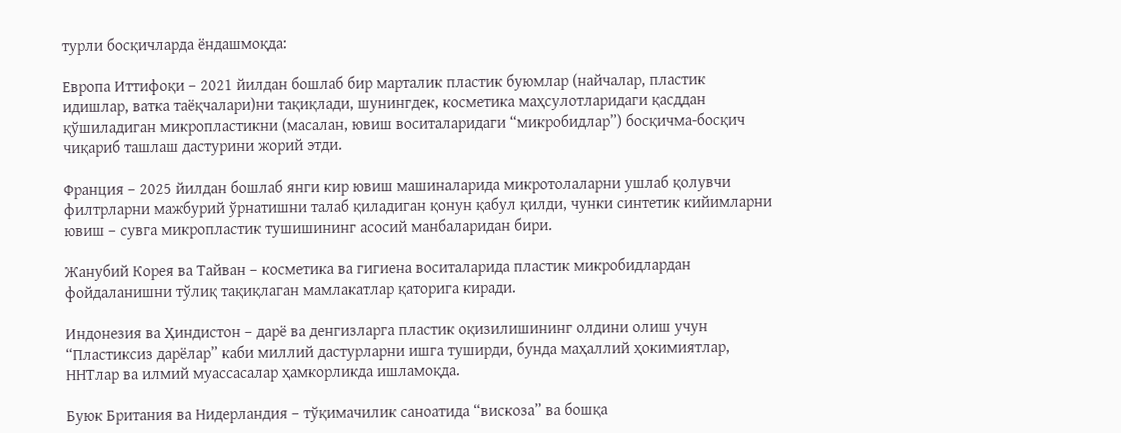турли босқичларда ёндашмоқда:

Европа Иттифоқи – 2021 йилдан бошлаб бир марталик пластик буюмлар (найчалар, пластик идишлар, ватка таёқчалари)ни тақиқлади, шунингдек, косметика маҳсулотларидаги қасддан қўшиладиган микропластикни (масалан, ювиш воситаларидаги “микробидлар”) босқичма-босқич чиқариб ташлаш дастурини жорий этди.

Франция – 2025 йилдан бошлаб янги кир ювиш машиналарида микротолаларни ушлаб қолувчи филтрларни мажбурий ўрнатишни талаб қиладиган қонун қабул қилди, чунки синтетик кийимларни ювиш – сувга микропластик тушишининг асосий манбаларидан бири.

Жанубий Корея ва Тайван – косметика ва гигиена воситаларида пластик микробидлардан фойдаланишни тўлиқ тақиқлаган мамлакатлар қаторига киради.

Индонезия ва Ҳиндистон – дарё ва денгизларга пластик оқизилишининг олдини олиш учун “Пластиксиз дарёлар” каби миллий дастурларни ишга туширди, бунда маҳаллий ҳокимиятлар, ННТлар ва илмий муассасалар ҳамкорликда ишламоқда.

Буюк Британия ва Нидерландия – тўқимачилик саноатида “вискоза” ва бошқа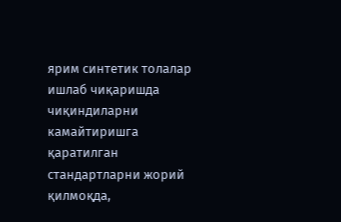ярим синтетик толалар ишлаб чиқаришда чиқиндиларни камайтиришга қаратилган стандартларни жорий қилмоқда,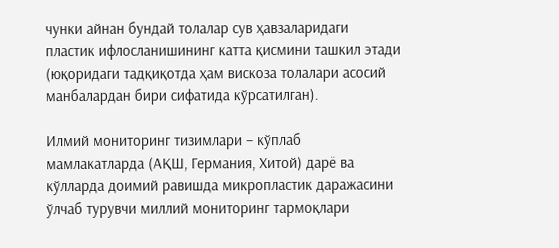чунки айнан бундай толалар сув ҳавзаларидаги пластик ифлосланишининг катта қисмини ташкил этади (юқоридаги тадқиқотда ҳам вискоза толалари асосий манбалардан бири сифатида кўрсатилган).

Илмий мониторинг тизимлари – кўплаб мамлакатларда (АҚШ, Германия, Хитой) дарё ва кўлларда доимий равишда микропластик даражасини ўлчаб турувчи миллий мониторинг тармоқлари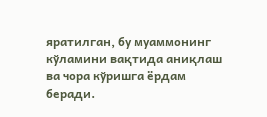яратилган, бу муаммонинг кўламини вақтида аниқлаш ва чора кўришга ёрдам беради.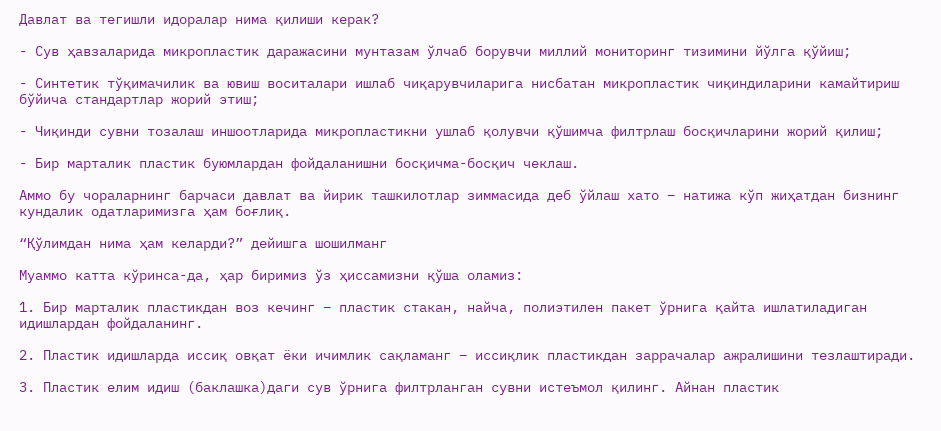Давлат ва тегишли идоралар нима қилиши керак?

- Сув ҳавзаларида микропластик даражасини мунтазам ўлчаб борувчи миллий мониторинг тизимини йўлга қўйиш;

- Синтетик тўқимачилик ва ювиш воситалари ишлаб чиқарувчиларига нисбатан микропластик чиқиндиларини камайтириш бўйича стандартлар жорий этиш;

- Чиқинди сувни тозалаш иншоотларида микропластикни ушлаб қолувчи қўшимча филтрлаш босқичларини жорий қилиш;

- Бир марталик пластик буюмлардан фойдаланишни босқичма-босқич чеклаш.

Аммо бу чораларнинг барчаси давлат ва йирик ташкилотлар зиммасида деб ўйлаш хато – натижа кўп жиҳатдан бизнинг кундалик одатларимизга ҳам боғлиқ.

“Қўлимдан нима ҳам келарди?” дейишга шошилманг

Муаммо катта кўринса-да, ҳар биримиз ўз ҳиссамизни қўша оламиз:

1. Бир марталик пластикдан воз кечинг – пластик стакан, найча, полиэтилен пакет ўрнига қайта ишлатиладиган идишлардан фойдаланинг.

2. Пластик идишларда иссиқ овқат ёки ичимлик сақламанг – иссиқлик пластикдан заррачалар ажралишини тезлаштиради.

3. Пластик елим идиш (баклашка)даги сув ўрнига филтрланган сувни истеъмол қилинг. Айнан пластик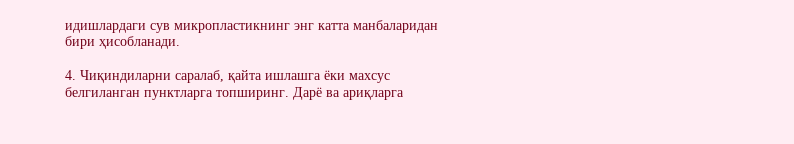идишлардаги сув микропластикнинг энг катта манбаларидан бири ҳисобланади.

4. Чиқиндиларни саралаб, қайта ишлашга ёки махсус белгиланган пунктларга топширинг. Дарё ва ариқларга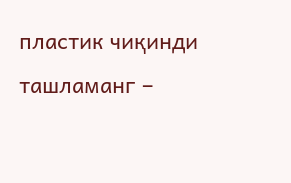пластик чиқинди ташламанг –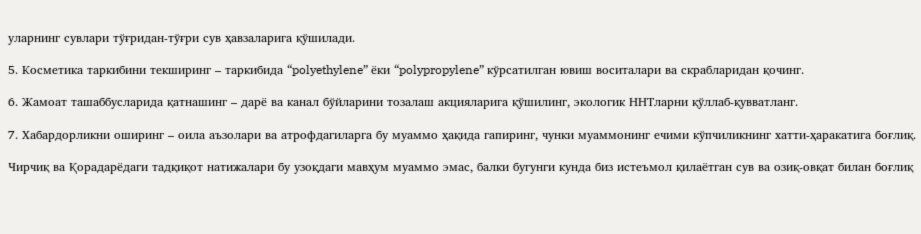уларнинг сувлари тўғридан-тўғри сув ҳавзаларига қўшилади.

5. Косметика таркибини текширинг – таркибида “polyethylene” ёки “polypropylene” кўрсатилган ювиш воситалари ва скрабларидан қочинг.

6. Жамоат ташаббусларида қатнашинг – дарё ва канал бўйларини тозалаш акцияларига қўшилинг, экологик ННТларни қўллаб-қувватланг.

7. Хабардорликни оширинг – оила аъзолари ва атрофдагиларга бу муаммо ҳақида гапиринг, чунки муаммонинг ечими кўпчиликнинг хатти-ҳаракатига боғлиқ.

Чирчиқ ва Қорадарёдаги тадқиқот натижалари бу узоқдаги мавҳум муаммо эмас, балки бугунги кунда биз истеъмол қилаётган сув ва озиқ-овқат билан боғлиқ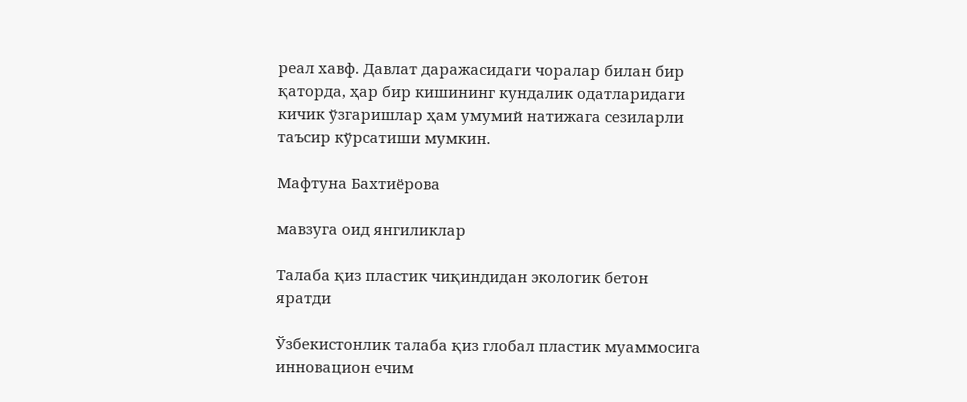реал хавф. Давлат даражасидаги чоралар билан бир қаторда, ҳар бир кишининг кундалик одатларидаги кичик ўзгаришлар ҳам умумий натижага сезиларли таъсир кўрсатиши мумкин.

Мафтуна Бахтиёрова

мавзуга оид янгиликлар

Талаба қиз пластик чиқиндидан экологик бетон яратди

Ўзбекистонлик талаба қиз глобал пластик муаммосига инновацион ечим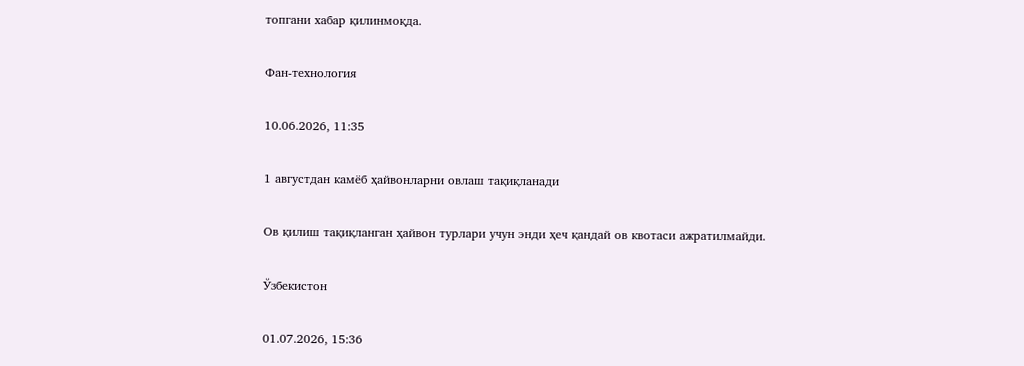топгани хабар қилинмоқда.

Фан-технология

10.06.2026, 11:35

1 августдан камёб ҳайвонларни овлаш тақиқланади

Ов қилиш тақиқланган ҳайвон турлари учун энди ҳеч қандай ов квотаси ажратилмайди.

Ўзбекистон

01.07.2026, 15:36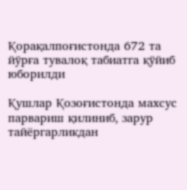Қорақалпоғистонда 672 та йўрға тувалоқ табиатга қўйиб юборилди

Қушлар Қозоғистонда махсус парвариш қилиниб, зарур тайёргарликдан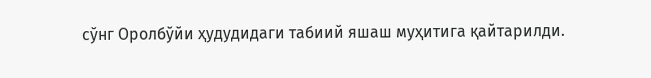сўнг Оролбўйи ҳудудидаги табиий яшаш муҳитига қайтарилди.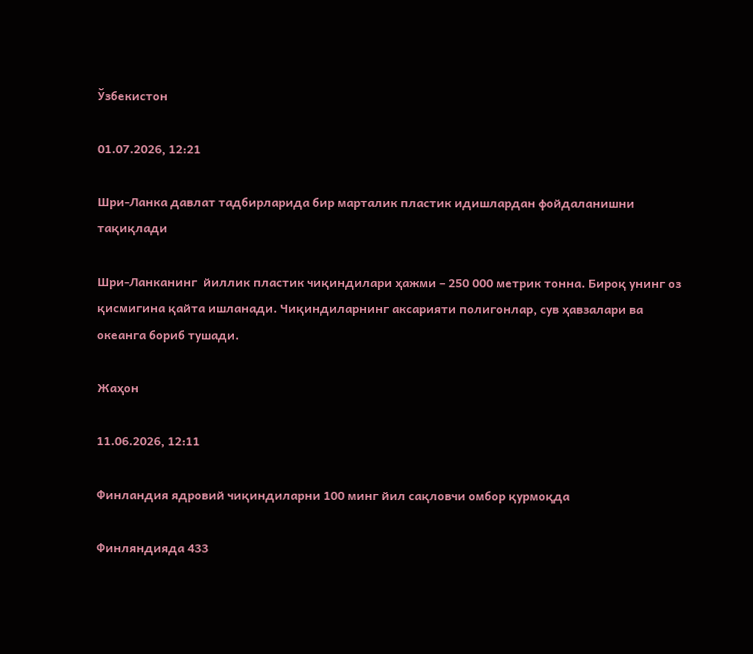Ўзбекистон

01.07.2026, 12:21

Шри-Ланка давлат тадбирларида бир марталик пластик идишлардан фойдаланишни тақиқлади

Шри-Ланканинг  йиллик пластик чиқиндилари ҳажми – 250 000 метрик тонна. Бироқ унинг оз қисмигина қайта ишланади. Чиқиндиларнинг аксарияти полигонлар, сув ҳавзалари ва океанга бориб тушади.

Жаҳон

11.06.2026, 12:11

Финландия ядровий чиқиндиларни 100 минг йил сақловчи омбор қурмоқда

Финляндияда 433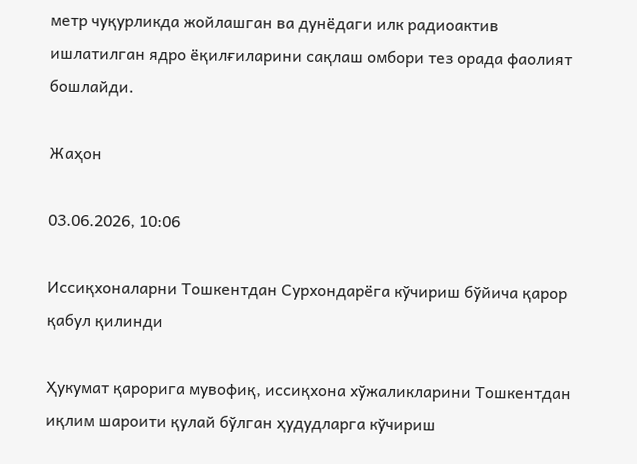метр чуқурликда жойлашган ва дунёдаги илк радиоактив ишлатилган ядро ёқилғиларини сақлаш омбори тез орада фаолият бошлайди.

Жаҳон

03.06.2026, 10:06

Иссиқхоналарни Тошкентдан Сурхондарёга кўчириш бўйича қарор қабул қилинди

Ҳукумат қарорига мувофиқ, иссиқхона хўжаликларини Тошкентдан иқлим шароити қулай бўлган ҳудудларга кўчириш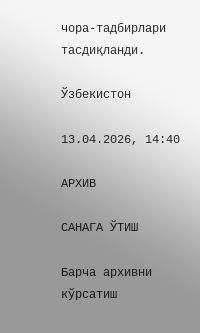чора-тадбирлари тасдиқланди.

Ўзбекистон

13.04.2026, 14:40

АРХИВ

САНАГА ЎТИШ

Барча архивни кўрсатиш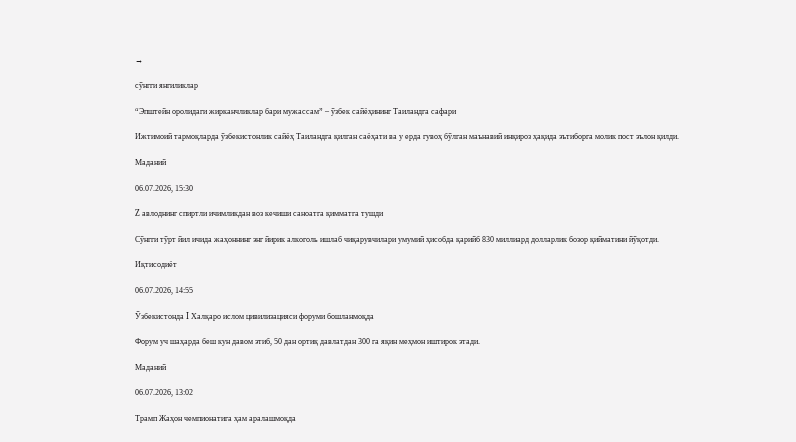→

сўнгги янгиликлар

“Эпштейн оролидаги жирканчликлар бари мужассам” – ўзбек сайёҳининг Таиландга сафари

Ижтимоий тармоқларда ўзбекистонлик сайёҳ Таиландга қилган саёҳати ва у ерда гувоҳ бўлган маънавий инқироз ҳақида эътиборга молик пост эълон қилди.

Маданий

06.07.2026, 15:30

Z авлоднинг спиртли ичимликдан воз кечиши саноатга қимматга тушди

Сўнгги тўрт йил ичида жаҳоннинг энг йирик алкоголь ишлаб чиқарувчилари умумий ҳисобда қарийб 830 миллиард долларлик бозор қийматини йўқотди.

Иқтисодиёт

06.07.2026, 14:55

Ўзбекистонда I Халқаро ислом цивилизацияси форуми бошланмоқда

Форум уч шаҳарда беш кун давом этиб, 50 дан ортиқ давлатдан 300 га яқин меҳмон иштирок этади.

Маданий

06.07.2026, 13:02

Трамп Жаҳон чемпионатига ҳам аралашмоқда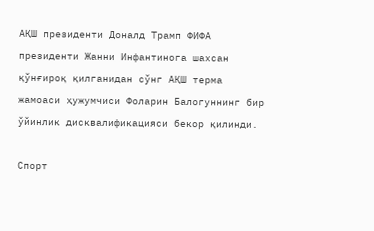АҚШ президенти Доналд Трамп ФИФА президенти Жанни Инфантинога шахсан қўнғироқ қилганидан сўнг АҚШ терма жамоаси ҳужумчиси Фоларин Балогуннинг бир ўйинлик дисквалификацияси бекор қилинди.

Спорт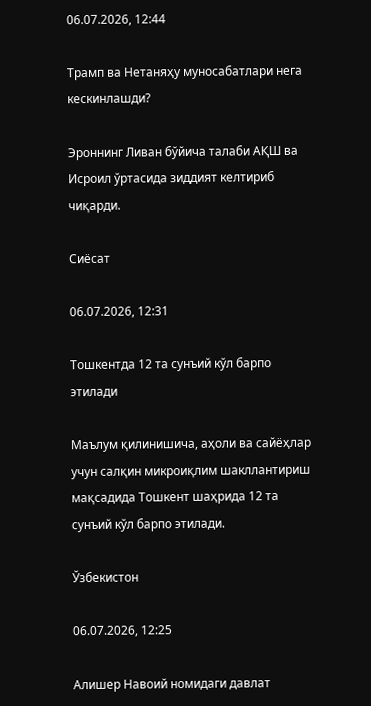06.07.2026, 12:44

Трамп ва Нетаняҳу муносабатлари нега кескинлашди?

Эроннинг Ливан бўйича талаби АҚШ ва Исроил ўртасида зиддият келтириб чиқарди.

Сиёсат

06.07.2026, 12:31

Тошкентда 12 та сунъий кўл барпо этилади

Маълум қилинишича, аҳоли ва сайёҳлар учун салқин микроиқлим шакллантириш мақсадида Тошкент шаҳрида 12 та сунъий кўл барпо этилади.

Ўзбекистон

06.07.2026, 12:25

Алишер Навоий номидаги давлат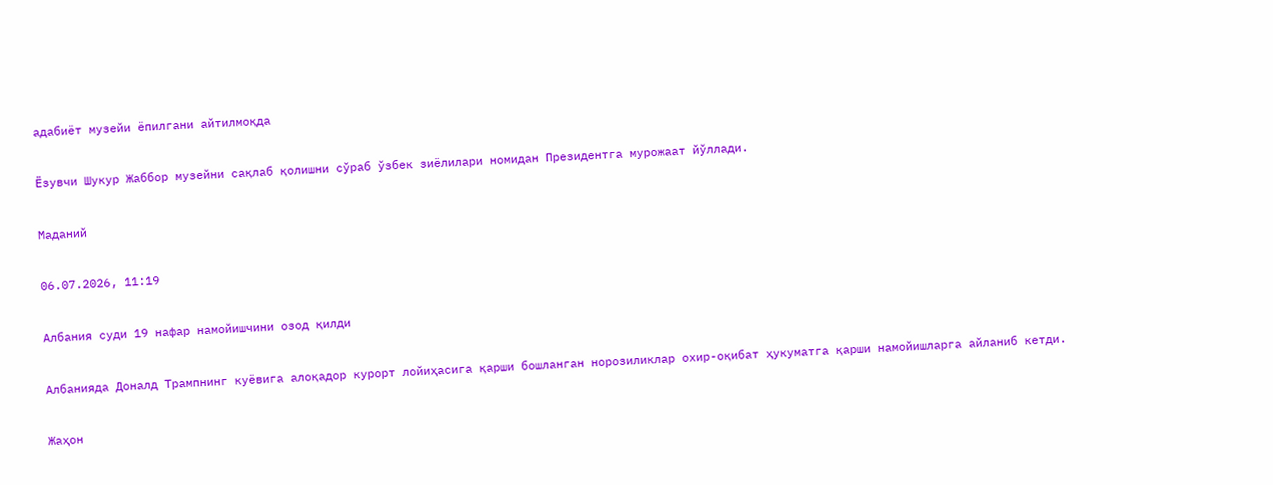адабиёт музейи ёпилгани айтилмоқда

Ёзувчи Шукур Жаббор музейни сақлаб қолишни сўраб ўзбек зиёлилари номидан Президентга мурожаат йўллади.

Маданий

06.07.2026, 11:19

Албания суди 19 нафар намойишчини озод қилди

Албанияда Доналд Трампнинг куёвига алоқадор курорт лойиҳасига қарши бошланган норозиликлар охир-оқибат ҳукуматга қарши намойишларга айланиб кетди.

Жаҳон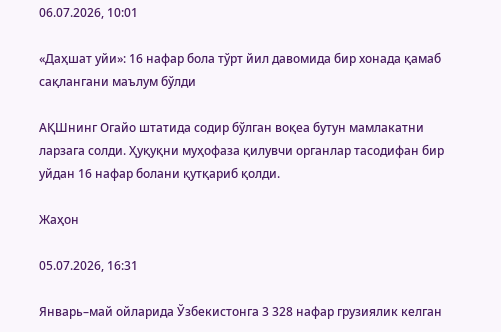06.07.2026, 10:01

«Даҳшат уйи»: 16 нафар бола тўрт йил давомида бир хонада қамаб сақлангани маълум бўлди

АҚШнинг Огайо штатида содир бўлган воқеа бутун мамлакатни ларзага солди. Ҳуқуқни муҳофаза қилувчи органлар тасодифан бир уйдан 16 нафар болани қутқариб қолди.

Жаҳон

05.07.2026, 16:31

Январь–май ойларида Ўзбекистонга 3 328 нафар грузиялик келган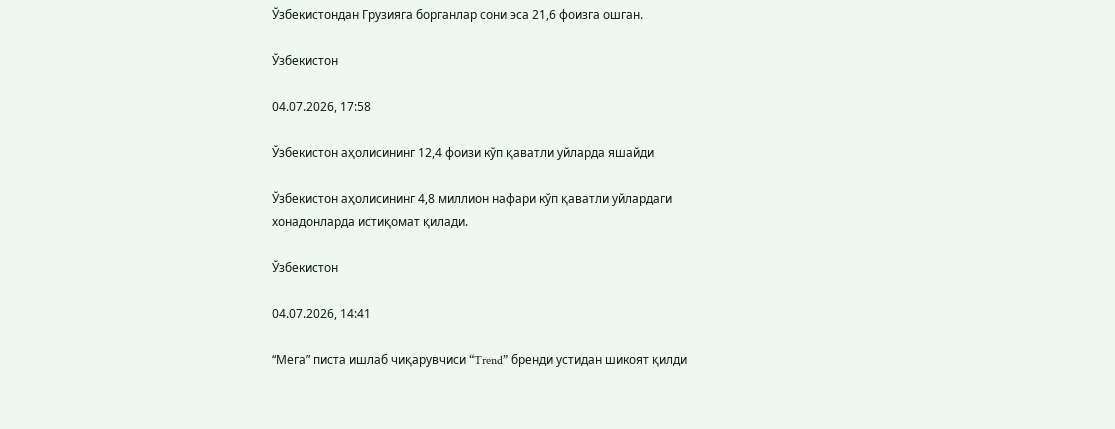Ўзбекистондан Грузияга борганлар сони эса 21,6 фоизга ошган.

Ўзбекистон

04.07.2026, 17:58

Ўзбекистон аҳолисининг 12,4 фоизи кўп қаватли уйларда яшайди

Ўзбекистон аҳолисининг 4,8 миллион нафари кўп қаватли уйлардаги хонадонларда истиқомат қилади.

Ўзбекистон

04.07.2026, 14:41

“Мега” писта ишлаб чиқарувчиси “Trend” бренди устидан шикоят қилди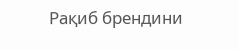Рақиб брендини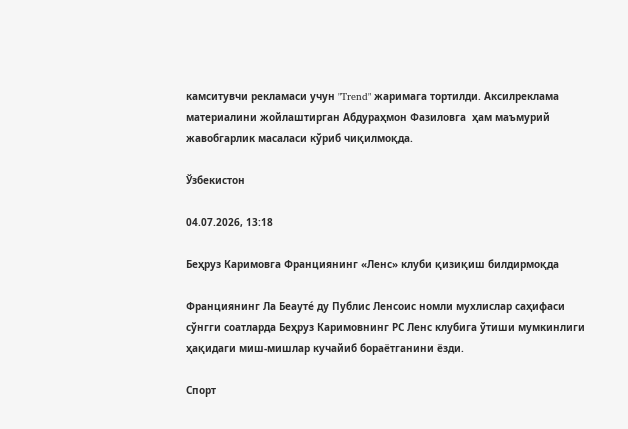камситувчи рекламаси учун "Trend" жаримага тортилди. Аксилреклама материалини жойлаштирган Абдураҳмон Фазиловга  ҳам маъмурий жавобгарлик масаласи кўриб чиқилмоқда.

Ўзбекистон

04.07.2026, 13:18

Беҳруз Каримовга Франциянинг «Ленс» клуби қизиқиш билдирмоқда

Франциянинг Ла Беаутé ду Публиc Ленсоис номли мухлислар саҳифаси сўнгги соатларда Беҳруз Каримовнинг РC Ленс клубига ўтиши мумкинлиги ҳақидаги миш-мишлар кучайиб бораётганини ёзди.

Спорт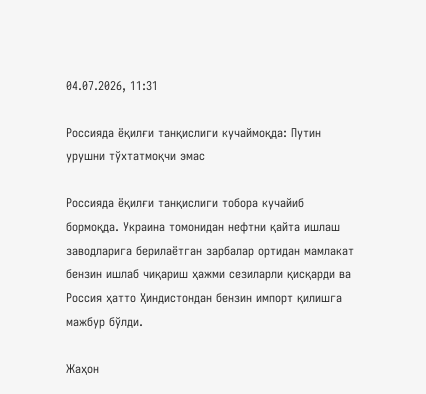04.07.2026, 11:31

Россияда ёқилғи танқислиги кучаймоқда: Путин урушни тўхтатмоқчи эмас

Россияда ёқилғи танқислиги тобора кучайиб бормоқда. Украина томонидан нефтни қайта ишлаш заводларига берилаётган зарбалар ортидан мамлакат бензин ишлаб чиқариш ҳажми сезиларли қисқарди ва Россия ҳатто Ҳиндистондан бензин импорт қилишга мажбур бўлди.

Жаҳон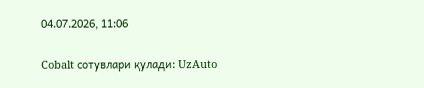04.07.2026, 11:06

Cobalt сотувлари қулади: UzAuto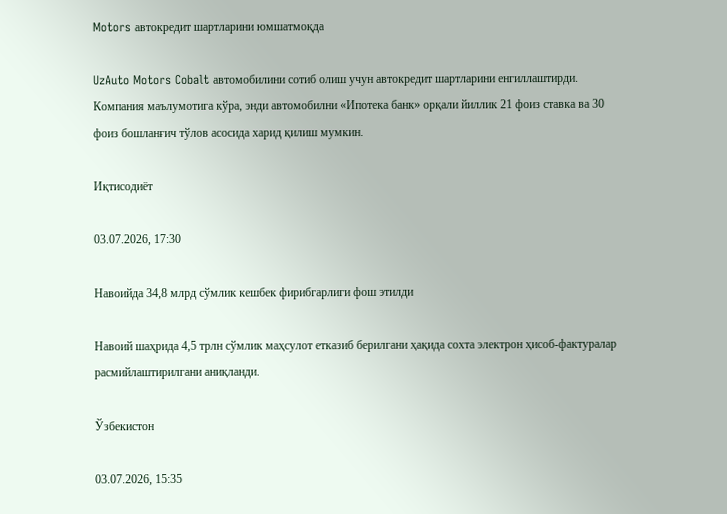Motors автокредит шартларини юмшатмоқда

UzAuto Motors Cobalt автомобилини сотиб олиш учун автокредит шартларини енгиллаштирди. Компания маълумотига кўра, энди автомобилни «Ипотека банк» орқали йиллик 21 фоиз ставка ва 30 фоиз бошланғич тўлов асосида харид қилиш мумкин.

Иқтисодиёт

03.07.2026, 17:30

Навоийда 34,8 млрд сўмлик кешбек фирибгарлиги фош этилди

Навоий шаҳрида 4,5 трлн сўмлик маҳсулот етказиб берилгани ҳақида сохта электрон ҳисоб-фактуралар расмийлаштирилгани аниқланди.

Ўзбекистон

03.07.2026, 15:35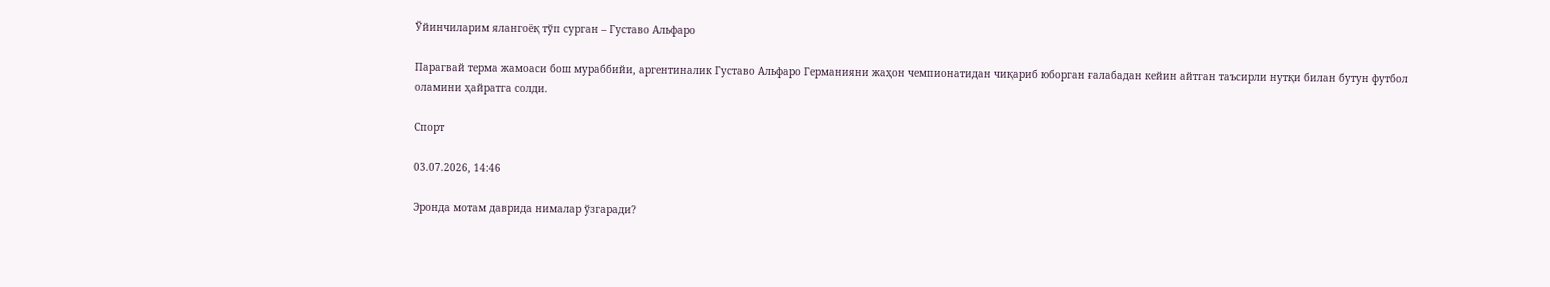Ўйинчиларим ялангоёқ тўп сурган – Густаво Альфаро

Парагвай терма жамоаси бош мураббийи, аргентиналик Густаво Альфаро Германияни жаҳон чемпионатидан чиқариб юборган ғалабадан кейин айтган таъсирли нутқи билан бутун футбол оламини ҳайратга солди.

Спорт

03.07.2026, 14:46

Эронда мотам даврида нималар ўзгаради?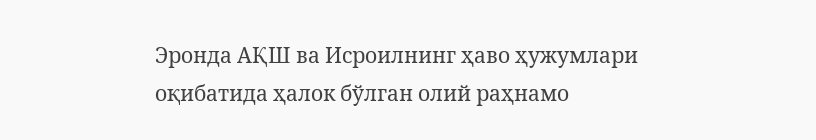Эронда АҚШ ва Исроилнинг ҳаво ҳужумлари оқибатида ҳалок бўлган олий раҳнамо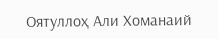Оятуллоҳ Али Хоманаий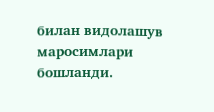билан видолашув маросимлари бошланди.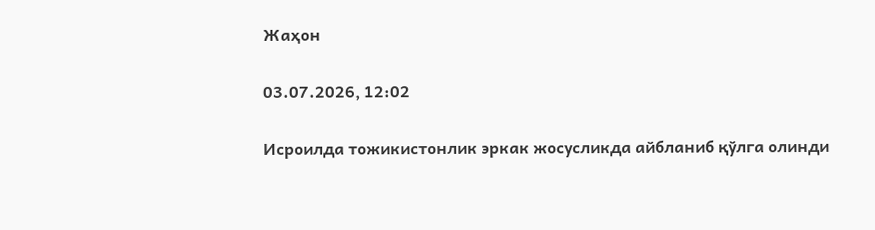Жаҳон

03.07.2026, 12:02

Исроилда тожикистонлик эркак жосусликда айбланиб қўлга олинди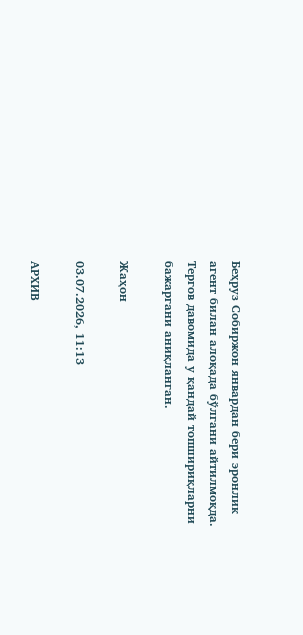Беҳруз Собиржон январдан бери эронлик агент билан алоқада бўлгани айтилмоқда. Тергов давомида у қандай топшириқларни бажаргани аниқланган.

Жаҳон

03.07.2026, 11:13

АРХИВ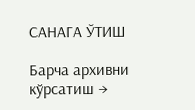САНАГА ЎТИШ

Барча архивни кўрсатиш →